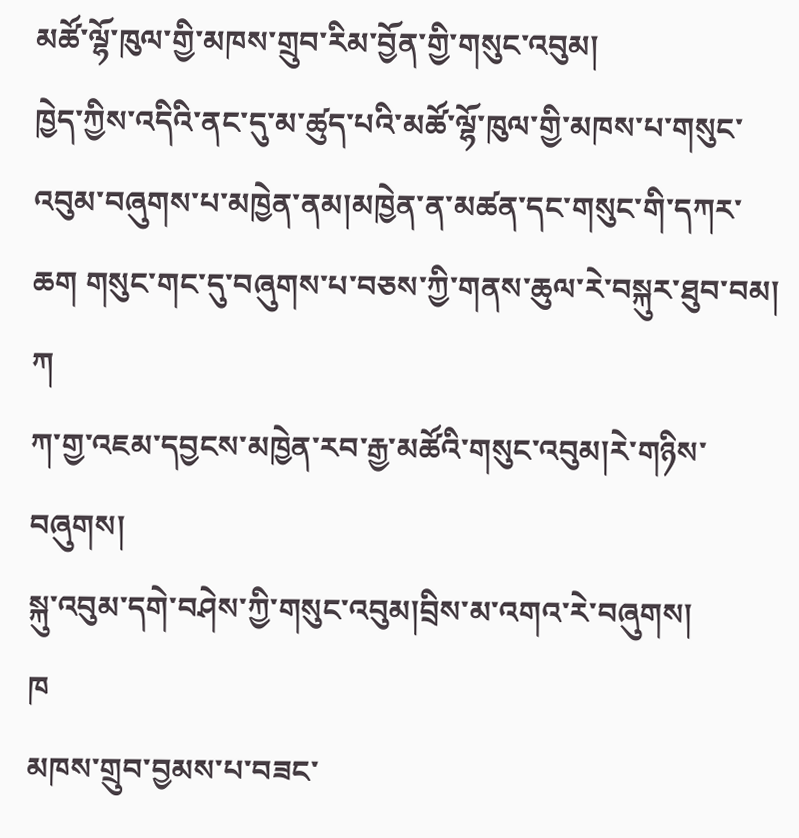མཚོ་ལྷོ་ཁུལ་གྱི་མཁས་གྲུབ་རིམ་བྱོན་གྱི་གསུང་འབུམ།
ཁྱེད་ཀྱིས་འདིའི་ནང་དུ་མ་ཚུད་པའི་མཚོ་ལྷོ་ཁུལ་གྱི་མཁས་པ་གསུང་འབུམ་བཞུགས་པ་མཁྱེན་ནམ།མཁྱེན་ན་མཚན་དང་གསུང་གི་དཀར་ཆག གསུང་གང་དུ་བཞུགས་པ་བཅས་ཀྱི་གནས་ཆུལ་རེ་བསྐུར་ཐུབ་བམ།
ཀ
ཀ་གྱ་འཇམ་དབྱངས་མཁྱེན་རབ་རྒྱ་མཚོའི་གསུང་འབུམ།རེ་གཉིས་བཞུགས།
སྐུ་འབུམ་དགེ་བཤེས་ཀྱི་གསུང་འབུམ།བྲིས་མ་འགའ་རེ་བཞུགས།
ཁ
མཁས་གྲུབ་བྱམས་པ་བཟང་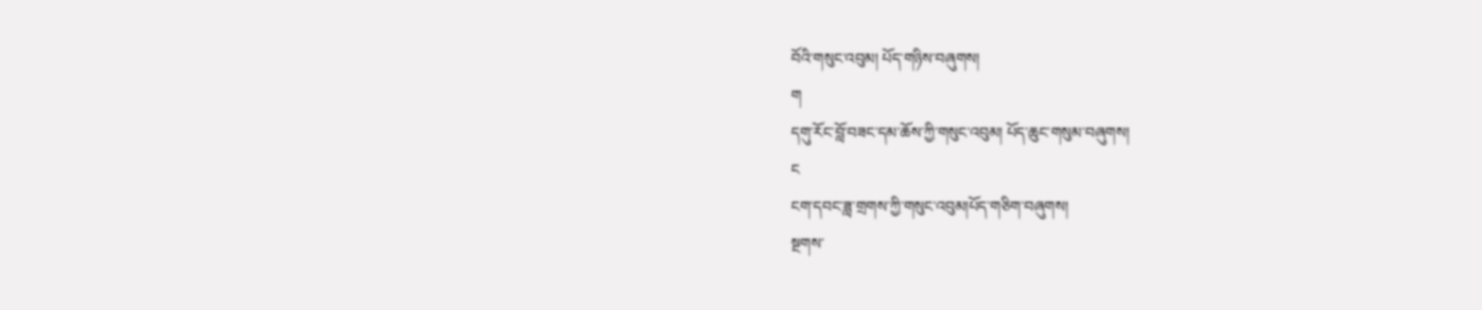བོའི་གསུང་འབུམ། པོད་གཉིས་བཞུགས།
ག
དགུ་རོང་བློ་བཟང་དམ་ཆོས་ཀྱི་གསུང་འབུམ། པོད་ཆུང་གསུམ་བཞུགས།
ང
ངག་དབང་ཟླ་གྲགས་ཀྱི་གསུང་འབུམ།པོད་གཅིག་བཞུགས།
སྔགས་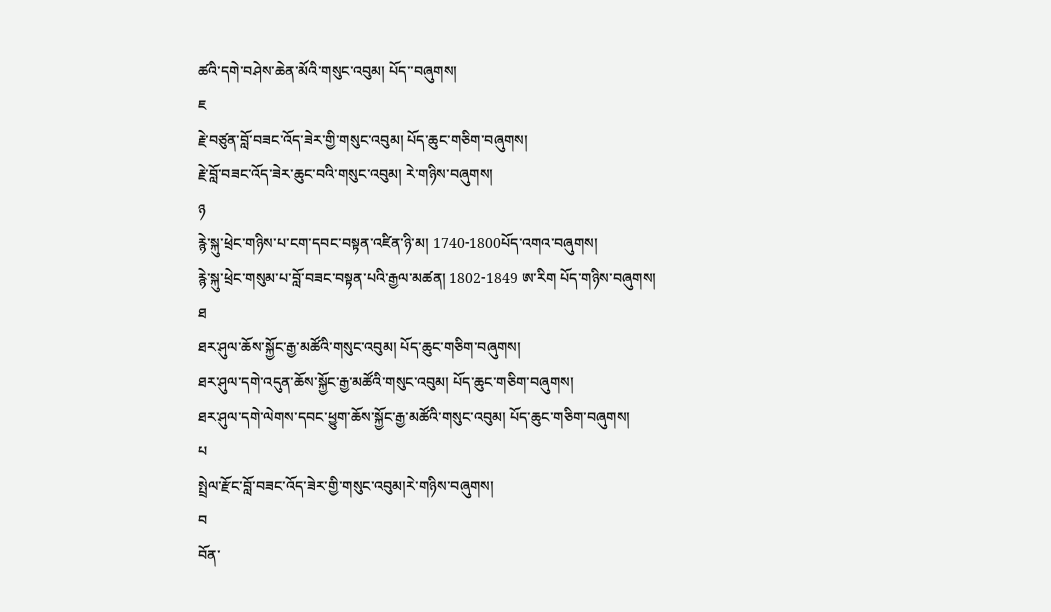ཚའི་དགེ་བཤེས་ཆེན་མོའི་གསུང་འབུམ། པོད་་བཞུགས།
ཇ
རྗེ་བཙུན་བློ་བཟང་འོད་ཟེར་གྱི་གསུང་འབུམ། པོད་ཆུང་གཅིག་བཞུགས།
རྗེ་བློ་བཟང་འོད་ཟེར་ཆུང་བའི་གསུང་འབུམ། རེ་གཉིས་བཞུགས།
ཉ
རྙེ་སྐུ་ཕྲེང་གཉིས་པ་ངག་དབང་བསྟན་འཛིན་ཉི་མ། 1740-1800པོད་འགའ་བཞུགས།
རྙེ་སྐུ་ཕྲེང་གསུམ་པ་བློ་བཟང་བསྟན་པའི་རྒྱལ་མཚན། 1802-1849 ཨ་རིག པོད་གཉིས་བཞུགས།
ཐ
ཐར་ཤུལ་ཆོས་སྐྱོང་རྒྱ་མཚོའི་གསུང་འབུམ། པོད་ཆུང་གཅིག་བཞུགས།
ཐར་ཤུལ་དགེ་འདུན་ཆོས་སྐྱོང་རྒྱ་མཚོའི་གསུང་འབུམ། པོད་ཆུང་གཅིག་བཞུགས།
ཐར་ཤུལ་དགེ་ལེགས་དབང་ཕྱུག་ཆོས་སྐྱོང་རྒྱ་མཚོའི་གསུང་འབུམ། པོད་ཆུང་གཅིག་བཞུགས།
པ
སྤྲེལ་རྫོང་བློ་བཟང་འོད་ཟེར་གྱི་གསུང་འབུམ།རེ་གཉིས་བཞུགས།
བ
བོན་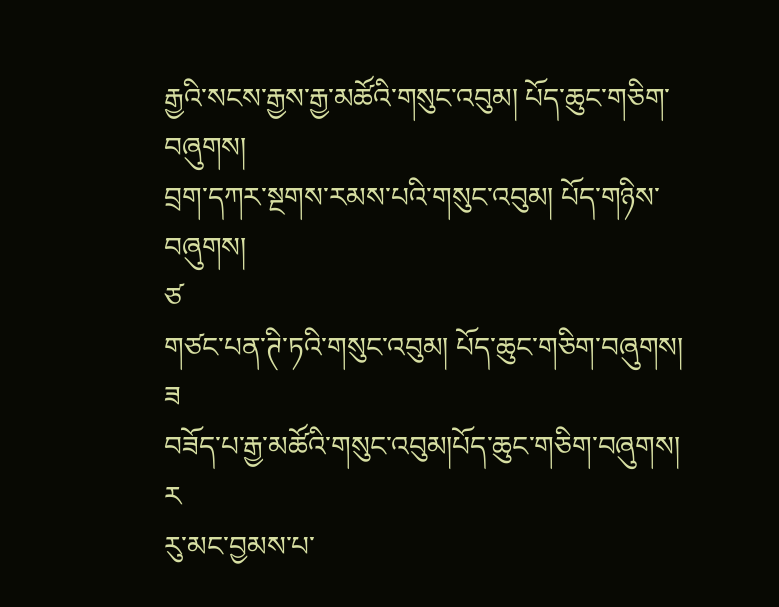རྒྱའི་སངས་རྒྱས་རྒྱ་མཚོའི་གསུང་འབུམ། པོད་ཆུང་གཅིག་བཞུགས།
བྲག་དཀར་སྔགས་རམས་པའི་གསུང་འབུམ། པོད་གཉིས་བཞུགས།
ཙ
གཙང་པན་ཊི་ཏའི་གསུང་འབུམ། པོད་ཆུང་གཅིག་བཞུགས།
ཟ
བཟོད་པ་རྒྱ་མཚོའི་གསུང་འབུམ།པོད་ཆུང་གཅིག་བཞུགས།
ར
རུ་མང་བྱམས་པ་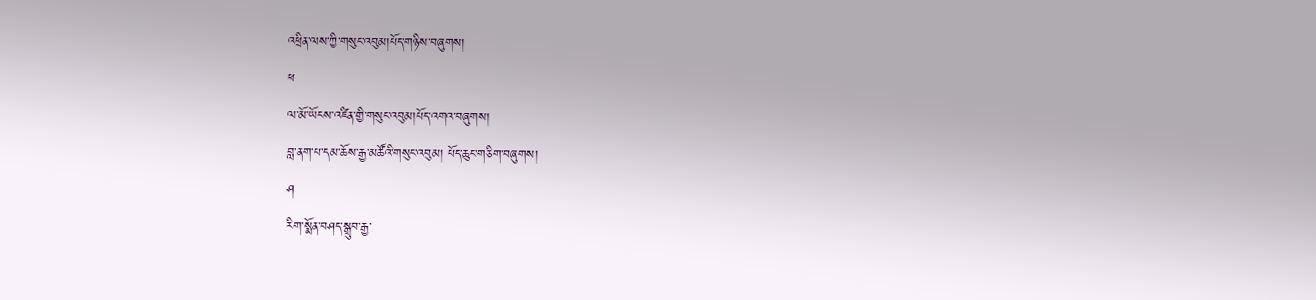འཕྲིན་ལས་ཀྱི་གསུང་འབུམ།པོད་གཉིས་བཞུགས།
ཕ
ལ་མོ་ཡོངས་འཛིན་གྱི་གསུང་འབུམ།པོད་འགའ་བཞུགས།
བླ་ནག་པ་དམ་ཆོས་རྒྱ་མཚོའི་གསུང་འབུམ། པོད་ཆུང་གཅིག་བཞུགས།
ཤ
རིག་སྨོན་བཤད་སྒྲུབ་རྒྱ་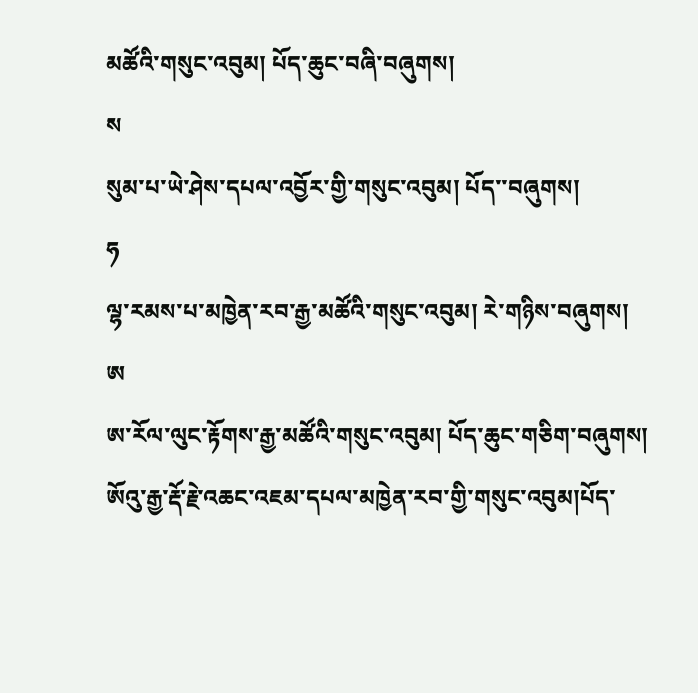མཚོའི་གསུང་འབུམ། པོད་ཆུང་བཞི་བཞུགས།
ས
སུམ་པ་ཡེ་ཤེས་དཔལ་འབྱོར་གྱི་གསུང་འབུམ། པོད་་བཞུགས།
ཧ
ལྷ་རམས་པ་མཁྱེན་རབ་རྒྱ་མཚོའི་གསུང་འབུམ། རེ་གཉིས་བཞུགས།
ཨ
ཨ་རོལ་ལུང་རྟོགས་རྒྱ་མཚོའི་གསུང་འབུམ། པོད་ཆུང་གཅིག་བཞུགས།
ཨོའུ་རྒྱ་རྡོ་རྗེ་འཆང་འཇམ་དཔལ་མཁྱེན་རབ་གྱི་གསུང་འབུམ།པོད་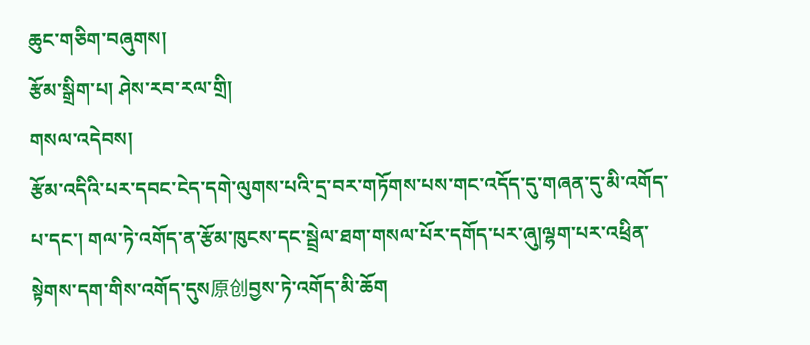ཆུང་གཅིག་བཞུགས།
རྩོམ་སྒྲིག་པ། ཤེས་རབ་རལ་གྲི།
གསལ་འདེབས།
རྩོམ་འདིའི་པར་དབང་ངེད་དགེ་ལུགས་པའི་དྲ་བར་གཏོགས་པས་གང་འདོད་དུ་གཞན་དུ་མི་འགོད་པ་དང་། གལ་ཏེ་འགོད་ན་རྩོམ་ཁུངས་དང་སྦྲེལ་ཐག་གསལ་པོར་དགོད་པར་ཞུ།ལྷག་པར་འཕྲིན་སྟེགས་དག་གིས་འགོད་དུས原创བྱས་ཏེ་འགོད་མི་ཆོག